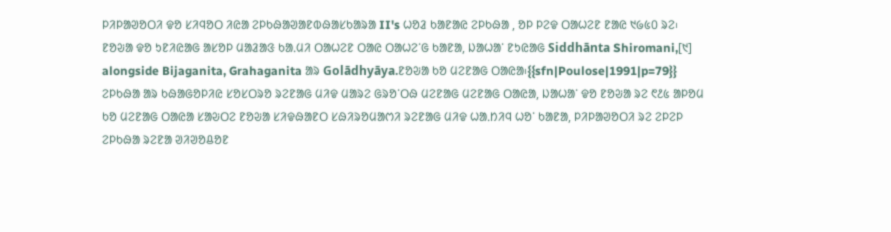ᱞᱤᱞᱟᱣᱚᱛᱤ ᱫᱚ ᱥᱤᱧᱚᱛ ᱤᱭᱟ ᱮᱞᱠᱷᱟᱣᱟᱱᱵᱷᱟᱥᱠᱟᱨᱟ II's ᱦᱚᱲ ᱠᱟᱱᱟᱭ ᱮᱞᱠᱷᱟ , ᱚᱞ ᱞᱮᱫ ᱛᱟᱦᱮᱱ ᱱᱟᱭ ᱑᱙᱕᱐ ᱨᱮ᱾ ᱱᱚᱶᱟ ᱫᱚ ᱩᱱᱤᱭᱟᱜ ᱟᱥᱚᱞ ᱢᱟᱲᱟᱝ ᱠᱟᱹᱢᱤ ᱛᱟᱦᱮᱱ ᱛᱟᱭ ᱛᱟᱦᱮᱸᱜ ᱠᱟᱱᱟ, ᱡᱟᱦᱟᱸ ᱱᱩᱭᱟᱜ Siddhānta Shiromani,[᱑] alongside Bijaganita, Grahaganita ᱟᱨ Golādhyāya.ᱱᱚᱶᱟ ᱠᱚ ᱢᱮᱱᱟᱜ ᱛᱟᱭᱟ᱾{{sfn|Poulose|1991|p=79}}
ᱮᱞᱠᱷᱟ ᱟᱨ ᱠᱷᱟᱜᱚᱞᱤᱭ ᱥᱚᱥᱛᱨᱚ ᱨᱮᱱᱟᱜ ᱢᱤᱫ ᱢᱟᱨᱮ ᱜᱨᱚᱸᱛᱷ ᱢᱮᱱᱟᱜ ᱢᱮᱱᱟᱜ ᱛᱟᱭᱟ, ᱡᱟᱦᱟᱸ ᱫᱚ ᱱᱚᱶᱟ ᱨᱮ ᱖᱒᱕ ᱟᱞᱚᱢ ᱠᱚ ᱢᱮᱱᱟᱜ ᱛᱟᱭᱟ ᱥᱟᱶᱛᱮ ᱱᱚᱶᱟ ᱥᱤᱫᱷᱟᱱᱛ ᱥᱷᱤᱨᱚᱢᱟᱬᱤ ᱨᱮᱱᱟᱜ ᱢᱤᱫ ᱦᱟᱹᱴᱤᱧ ᱦᱚᱸ ᱠᱟᱱᱟ, ᱞᱤᱞᱟᱣᱚᱛᱤ ᱨᱮ ᱮᱞᱮᱞ ᱮᱞᱠᱷᱟ ᱨᱮᱱᱟ ᱣᱤᱣᱚᱪᱚᱱ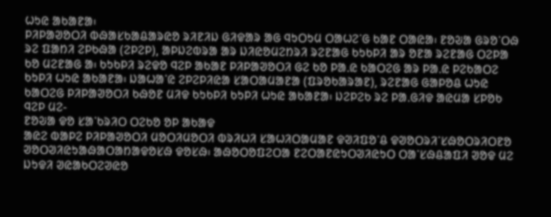ᱦᱩᱭ ᱟᱠᱟᱱᱟ᱾
ᱞᱤᱞᱟᱣᱚᱛᱤ ᱵᱷᱟᱥᱠᱟᱪᱟᱨᱭᱚ ᱨᱤᱱᱤᱡ ᱜᱤᱫᱟᱨ ᱟᱜ ᱧᱩᱛᱩᱢ ᱛᱟᱦᱮᱸᱜ ᱠᱟᱱ ᱛᱟᱭᱟ᱾ ᱱᱚᱶᱟ ᱜᱨᱚᱸᱛᱷ ᱨᱮ ᱯᱟᱴᱤ ᱮᱞᱠᱷᱟ (ᱮᱞᱮᱞ), ᱟᱞᱡᱮᱵᱨᱟ ᱟᱨ ᱡᱤᱭᱚᱢᱮᱴᱨᱤ ᱨᱮᱱᱟᱜ ᱠᱩᱠᱞᱤ ᱟᱨ ᱚᱱᱟ ᱨᱮᱱᱟᱜ ᱛᱮᱞᱟ ᱠᱚ ᱢᱮᱱᱟᱜ ᱟ᱾ ᱠᱩᱠᱞᱤ ᱨᱮᱫᱚ ᱧᱮᱞ ᱟᱠᱟᱱ ᱞᱤᱞᱟᱣᱚᱛᱤ ᱜᱮ ᱠᱚ ᱞᱟᱹᱭ ᱠᱟᱛᱮᱜ ᱟᱨ ᱞᱟᱹᱭ ᱞᱮᱠᱟᱛᱮ ᱠᱩᱞᱤ ᱦᱩᱭ ᱟᱠᱟᱱᱟ᱾ ᱡᱟᱦᱟᱸᱭ ᱮᱞᱮᱞᱤᱭᱟ ᱥᱟᱛᱟᱢᱟᱱᱟ (ᱯᱨᱚᱠᱟᱨᱟᱱ), ᱨᱮᱱᱟᱜ ᱜᱟᱞᱚᱪ ᱦᱩᱭ ᱠᱟᱛᱮᱜ ᱞᱤᱞᱟᱣᱚᱛᱤ ᱠᱷᱚᱱ ᱢᱤᱫ ᱠᱩᱠᱞᱤ ᱠᱩᱞᱤ ᱦᱩᱭ ᱟᱠᱟᱱᱟ᱾ ᱡᱮᱞᱮᱠ ᱨᱮ ᱞᱟᱹᱜᱤᱫ ᱟᱭᱢᱟ ᱥᱞᱚᱠ ᱧᱮᱞ ᱢᱮ-
ᱱᱚᱶᱟ ᱫᱚ ᱥᱟᱸᱠᱨᱤᱛ ᱛᱮᱠᱚ ᱚᱞ ᱟᱠᱟᱫ
ᱟᱭᱮ ᱵᱟᱞᱮ ᱞᱤᱞᱟᱣᱚᱛᱤ ᱢᱚᱛᱤᱢᱚᱛᱤ ᱵᱨᱤᱦᱤ ᱥᱟᱦᱤᱛᱟᱢᱟᱱ ᱫᱣᱤᱯᱚᱸᱪ ᱫᱣᱚᱛᱨᱤᱸᱥᱷᱚᱛᱨᱤᱛᱱᱚ ᱣᱚᱛᱣᱤᱭᱩᱟᱷᱟᱛᱟᱴᱟᱫᱚᱥᱷ ᱫᱚᱥᱷ᱾ ᱟᱷᱚᱛᱚᱯᱮᱛᱟ ᱱᱮᱛᱟᱱᱭᱩᱛᱣᱤᱭᱩᱛ ᱛᱟᱸᱥᱷᱪᱟᱯᱤ ᱣᱚᱫ ᱢᱮ ᱡᱩᱫᱤ ᱣᱭᱟᱠᱛᱮᱣᱭᱚ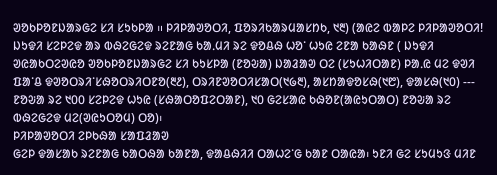ᱣᱚᱠᱞᱚᱱᱡᱟᱨᱜᱮ ᱥᱤ ᱥᱩᱠᱞᱟ ᱿ ᱞᱤᱞᱟᱣᱚᱛᱤ, ᱯᱚᱨᱤᱠᱟᱨᱢᱟᱥᱴᱠ, ᱑᱓) (ᱟᱭᱮ ᱵᱟᱞᱮ ᱞᱤᱞᱟᱣᱚᱛᱤ! ᱡᱩᱫᱤ ᱥᱮᱞᱮᱫ ᱟᱨ ᱵᱷᱮᱜᱮᱫ ᱨᱮᱱᱟᱜ ᱠᱟᱹᱢᱤ ᱨᱮ ᱫᱚᱪᱷ ᱦᱚᱸ ᱦᱩᱭ ᱮᱱᱟ ᱠᱟᱷᱱ ( ᱡᱩᱫᱤ ᱣᱭᱟᱠᱛᱮᱣᱭᱚ ᱣᱚᱠᱞᱚᱱᱡᱟᱨᱜᱮ ᱥᱤ ᱠᱩᱥᱞᱟ (ᱱᱚᱶᱟ) ᱡᱟᱲᱟᱣ ᱛᱮ (ᱥᱩᱦᱤᱛᱟᱱ) ᱞᱟᱹᱭ ᱢᱮ ᱫᱣᱤ ᱯᱟᱸᱪ ᱫᱣᱚᱛᱨᱤᱸᱥᱷᱚᱛᱨᱤᱛᱱᱚ(᱓᱒), ᱛᱨᱤᱱᱣᱚᱛᱤᱥᱟᱛ(᱑᱙᱓), ᱟᱥᱴᱟᱫᱚᱥᱷ(᱑᱘), ᱫᱟᱥᱷ(᱑᱐) --- ᱱᱚᱶᱟ ᱨᱮ ᱑᱐᱐ ᱥᱮᱞᱮᱫ ᱦᱩᱭ (ᱥᱷᱟᱛᱚᱯᱮᱛᱟᱱ), ᱑᱐ ᱜᱮᱥᱟᱭ ᱠᱷᱚᱱ(ᱟᱭᱩᱛᱟᱛ) ᱱᱚᱶᱟ ᱨᱮ ᱵᱷᱮᱜᱮᱫ ᱢᱮ(ᱣᱭᱩᱛᱚᱢ) ᱛᱚ)᱾
ᱞᱤᱞᱟᱣᱚᱛᱤ ᱮᱞᱠᱷᱟ ᱥᱟᱯᱲᱟᱣ
ᱜᱮᱞ ᱫᱟᱥᱟᱠ ᱨᱮᱱᱟᱜ ᱠᱟᱛᱷᱟ ᱠᱟᱱᱟ, ᱫᱟᱪᱷᱤᱤ ᱛᱟᱦᱮᱸᱜ ᱠᱟᱱ ᱛᱟᱭᱟ᱾ ᱩᱱᱤ ᱜᱮ ᱥᱩᱢᱩᱝ ᱢᱤᱱ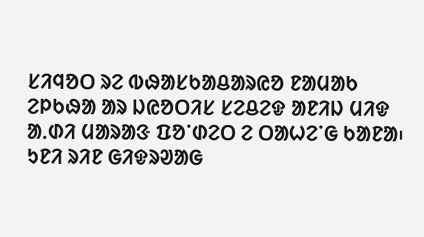ᱥᱤᱧᱚᱛ ᱨᱮ ᱵᱷᱟᱥᱠᱟᱪᱟᱨᱭᱚ ᱱᱟᱢᱟᱠ ᱮᱞᱠᱷᱟ ᱟᱨ ᱡᱭᱚᱛᱤᱥ ᱥᱮᱪᱮᱫ ᱟᱱᱤᱡ ᱢᱤᱫ ᱟᱹᱰᱤ ᱢᱟᱨᱟᱝ ᱯᱚᱸᱰᱮᱛ ᱮ ᱛᱟᱦᱮᱸᱜ ᱠᱟᱱᱟ᱾ ᱩᱱᱤ ᱨᱤᱱ ᱜᱤᱫᱨᱣᱟᱜ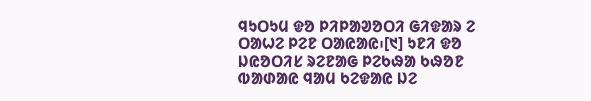ᱧᱩᱛᱩᱢ ᱫᱚ ᱞᱤᱞᱟᱣᱚᱛᱤ ᱜᱤᱫᱟᱨ ᱮ ᱛᱟᱦᱮ ᱞᱮᱱ ᱛᱟᱭᱟᱭ᱾[᱑] ᱩᱱᱤ ᱫᱚ ᱡᱭᱚᱛᱤᱥ ᱨᱮᱱᱟᱜ ᱞᱮᱠᱷᱟ ᱠᱷᱚᱱ ᱵᱟᱰᱟᱭ ᱧᱟᱢ ᱠᱮᱫᱟᱭ ᱡᱮ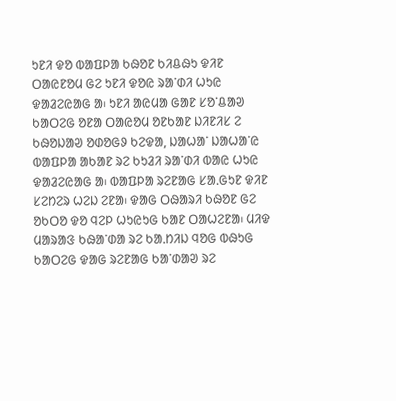ᱩᱱᱤ ᱫᱚ ᱵᱟᱯᱞᱟ ᱠᱷᱚᱱ ᱠᱤᱪᱷᱩ ᱫᱤᱱ ᱛᱟᱭᱱᱚᱢ ᱜᱮ ᱩᱱᱤ ᱫᱚᱭ ᱨᱟᱸᱰᱤ ᱦᱩᱭ ᱫᱟᱲᱮᱭᱟᱜ ᱟ᱾ ᱩᱱᱤ ᱟᱭᱢᱟ ᱜᱟᱱ ᱥᱚᱸᱪᱟᱣ ᱠᱟᱛᱮᱜ ᱚᱱᱟ ᱛᱟᱭᱚᱢ ᱚᱱᱠᱟᱱ ᱡᱤᱱᱤᱥ ᱮ ᱠᱷᱚᱡᱟᱣ ᱚᱰᱚᱜᱽ ᱠᱮᱫᱟ, ᱡᱟᱦᱟᱸ ᱡᱟᱦᱟᱸᱭ ᱵᱟᱯᱞᱟ ᱟᱠᱟᱱ ᱨᱮ ᱠᱩᱲᱤ ᱨᱟᱸᱰᱤ ᱵᱟᱭ ᱦᱩᱭ ᱫᱟᱲᱮᱭᱟᱜ ᱟ᱾ ᱵᱟᱯᱞᱟ ᱨᱮᱱᱟᱜ ᱥᱟᱹᱜᱩᱱ ᱫᱤᱱ ᱥᱮᱴᱮᱨ ᱦᱮᱡ ᱮᱱᱟ᱾ ᱫᱟᱜ ᱛᱷᱟᱨᱤ ᱠᱷᱚᱱ ᱜᱮ ᱚᱠᱛᱚ ᱫᱚ ᱧᱮᱞ ᱦᱩᱭᱩᱜ ᱠᱟᱱ ᱛᱟᱦᱮᱱᱟ᱾ ᱢᱤᱫ ᱢᱟᱨᱟᱝ ᱠᱷᱟᱸᱰᱟ ᱨᱮ ᱠᱟᱹᱴᱤᱡ ᱧᱚᱜ ᱵᱷᱩᱜ ᱠᱟᱛᱮᱜ ᱫᱟᱜ ᱨᱮᱱᱟᱜ ᱠᱟᱸᱰᱟᱣ ᱨᱮ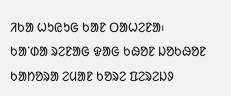ᱤᱠᱟ ᱦᱩᱭᱩᱜ ᱠᱟᱱ ᱛᱟᱦᱮᱱᱟ᱾
ᱠᱟᱸᱰᱟ ᱨᱮᱱᱟᱜ ᱫᱟᱜ ᱠᱷᱚᱱ ᱡᱚᱠᱷᱚᱱ ᱠᱟᱴᱚᱨᱟ ᱮᱢᱟᱱ ᱠᱚᱨᱮ ᱯᱮᱨᱮᱡᱽ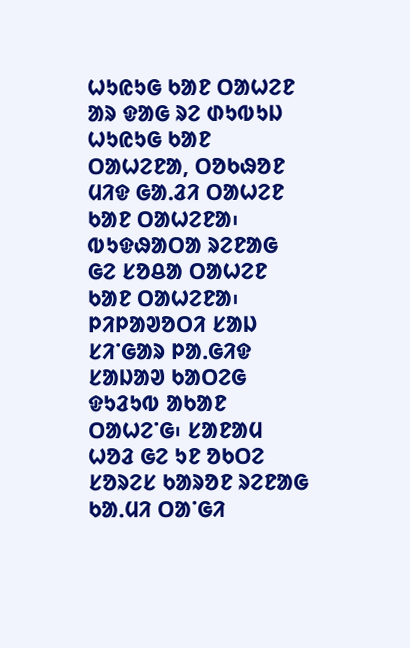ᱦᱩᱭᱩᱜ ᱠᱟᱱ ᱛᱟᱦᱮᱱ ᱟᱨ ᱫᱟᱜ ᱨᱮ ᱰᱩᱵᱩᱡ ᱦᱩᱭᱩᱜ ᱠᱟᱱ ᱛᱟᱦᱮᱱᱟ, ᱛᱚᱠᱷᱚᱱ ᱢᱤᱫ ᱜᱟᱹᱲᱤ ᱛᱟᱦᱮᱱ ᱠᱟᱱ ᱛᱟᱦᱮᱱᱟ᱾ ᱵᱩᱫᱷᱟᱛᱟ ᱨᱮᱱᱟᱜ ᱜᱮ ᱥᱚᱪᱟ ᱛᱟᱦᱮᱱ ᱠᱟᱱ ᱛᱟᱦᱮᱱᱟ᱾ ᱞᱤᱞᱟᱣᱚᱛᱤ ᱥᱟᱡ ᱥᱤᱸᱜᱟᱨ ᱞᱟᱹᱜᱤᱫ ᱥᱟᱡᱟᱣ ᱠᱟᱛᱮᱜ ᱫᱩᱲᱩᱵ ᱟᱠᱟᱱ ᱛᱟᱦᱮᱸᱜ᱾ ᱥᱟᱱᱟᱢ ᱦᱚᱲ ᱜᱮ ᱩᱱ ᱚᱠᱛᱮ ᱥᱚᱨᱮᱥ ᱠᱟᱨᱚᱱ ᱨᱮᱱᱟᱜ ᱠᱟᱹᱢᱤ ᱛᱟᱸᱜᱤ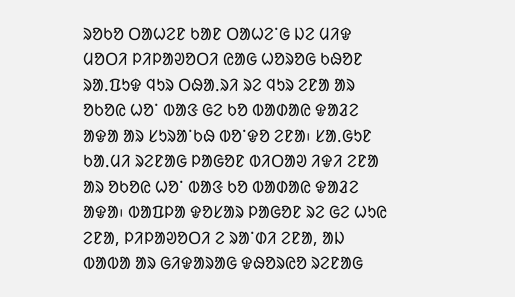ᱨᱚᱠᱚ ᱛᱟᱦᱮᱱ ᱠᱟᱱ ᱛᱟᱦᱮᱸᱜ ᱡᱮ ᱢᱤᱫ ᱢᱚᱛᱤ ᱞᱤᱞᱟᱣᱚᱛᱤ ᱭᱟᱜ ᱦᱚᱨᱚᱜ ᱠᱷᱚᱱ ᱨᱟᱹᱯᱩᱫ ᱧᱩᱨ ᱛᱷᱟᱹᱨᱤ ᱨᱮ ᱧᱩᱨ ᱮᱱᱟ ᱟᱨ ᱚᱠᱚᱭ ᱦᱚᱸ ᱵᱟᱝ ᱜᱮ ᱠᱚ ᱵᱟᱰᱟᱭ ᱫᱟᱲᱮ ᱟᱫᱟ ᱟᱨ ᱥᱩᱨᱟᱸᱠᱷ ᱵᱚᱸᱫᱚ ᱮᱱᱟ᱾ ᱥᱟᱹᱜᱩᱱ ᱠᱟᱹᱢᱤ ᱨᱮᱱᱟᱜ ᱞᱟᱜᱚᱱ ᱵᱤᱛᱟᱣ ᱤᱫᱤ ᱮᱱᱟ ᱟᱨ ᱚᱠᱚᱭ ᱦᱚᱸ ᱵᱟᱝ ᱠᱚ ᱵᱟᱰᱟᱭ ᱫᱟᱲᱮ ᱟᱫᱟ᱾ ᱵᱟᱯᱞᱟ ᱫᱚᱥᱟᱨ ᱞᱟᱜᱚᱱ ᱨᱮ ᱜᱮ ᱦᱩᱭ ᱮᱱᱟ, ᱞᱤᱞᱟᱣᱚᱛᱤ ᱮ ᱨᱟᱸᱰᱤ ᱮᱱᱟ, ᱟᱡ ᱵᱟᱵᱟ ᱟᱨ ᱜᱤᱫᱟᱨᱟᱜ ᱫᱷᱚᱨᱭᱚ ᱨᱮᱱᱟᱜ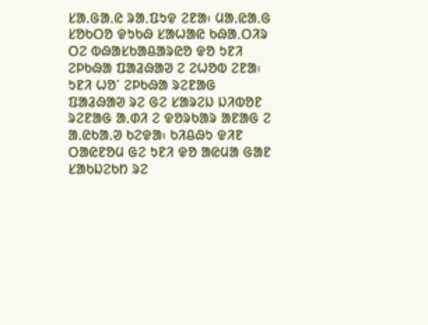ᱥᱟᱹᱜᱟᱹᱭ ᱨᱟᱹᱯᱩᱫ ᱮᱱᱟ᱾ ᱢᱟᱹᱭᱟᱹᱜ ᱥᱚᱠᱛᱚ ᱫᱩᱠᱷ ᱥᱟᱦᱟᱭ ᱠᱷᱟᱹᱛᱤᱨ ᱛᱮ ᱵᱷᱟᱥᱠᱟᱪᱟᱨᱭᱚ ᱫᱚ ᱩᱱᱤ ᱮᱞᱠᱷᱟ ᱯᱟᱲᱷᱟᱣ ᱮ ᱮᱦᱚᱵ ᱮᱱᱟ᱾ ᱩᱱᱤ ᱦᱚᱸ ᱮᱞᱠᱷᱟ ᱨᱮᱱᱟᱜ ᱯᱟᱲᱷᱟᱣ ᱨᱮ ᱜᱮ ᱥᱟᱨᱮᱡ ᱡᱤᱵᱚᱱ ᱨᱮᱱᱟᱜ ᱟᱹᱰᱤ ᱮ ᱫᱚᱨᱠᱟᱨ ᱟᱱᱟᱜ ᱮ ᱟᱹᱭᱠᱟᱹᱣ ᱠᱮᱫᱟ᱾ ᱠᱤᱪᱷᱩ ᱫᱤᱱ ᱛᱟᱭᱱᱚᱢ ᱜᱮ ᱩᱱᱤ ᱫᱚ ᱟᱭᱢᱟ ᱜᱟᱱ ᱥᱟᱠᱡᱮᱠᱴ ᱨᱮ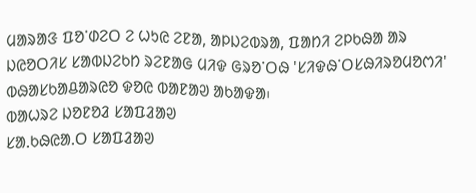ᱢᱟᱨᱟᱝ ᱯᱚᱸᱰᱮᱛ ᱮ ᱦᱩᱭ ᱮᱱᱟ, ᱟᱞᱡᱮᱵᱨᱟ, ᱯᱟᱴᱤ ᱮᱞᱠᱷᱟ ᱟᱨ ᱡᱭᱚᱛᱤᱥ ᱥᱟᱵᱡᱮᱠᱴ ᱨᱮᱱᱟᱜ ᱢᱤᱫ ᱜᱨᱚᱸᱛᱷ 'ᱥᱤᱫᱷᱸᱛᱥᱷᱤᱨᱚᱢᱚᱬᱤ' ᱵᱷᱟᱥᱠᱟᱪᱟᱨᱭᱚ ᱫᱚᱭ ᱵᱟᱱᱟᱣ ᱟᱠᱟᱫᱟ᱾
ᱵᱟᱦᱨᱮ ᱡᱚᱱᱚᱲ ᱥᱟᱯᱲᱟᱣ
ᱥᱟᱹᱠᱷᱭᱟᱹᱛ ᱥᱟᱯᱲᱟᱣ